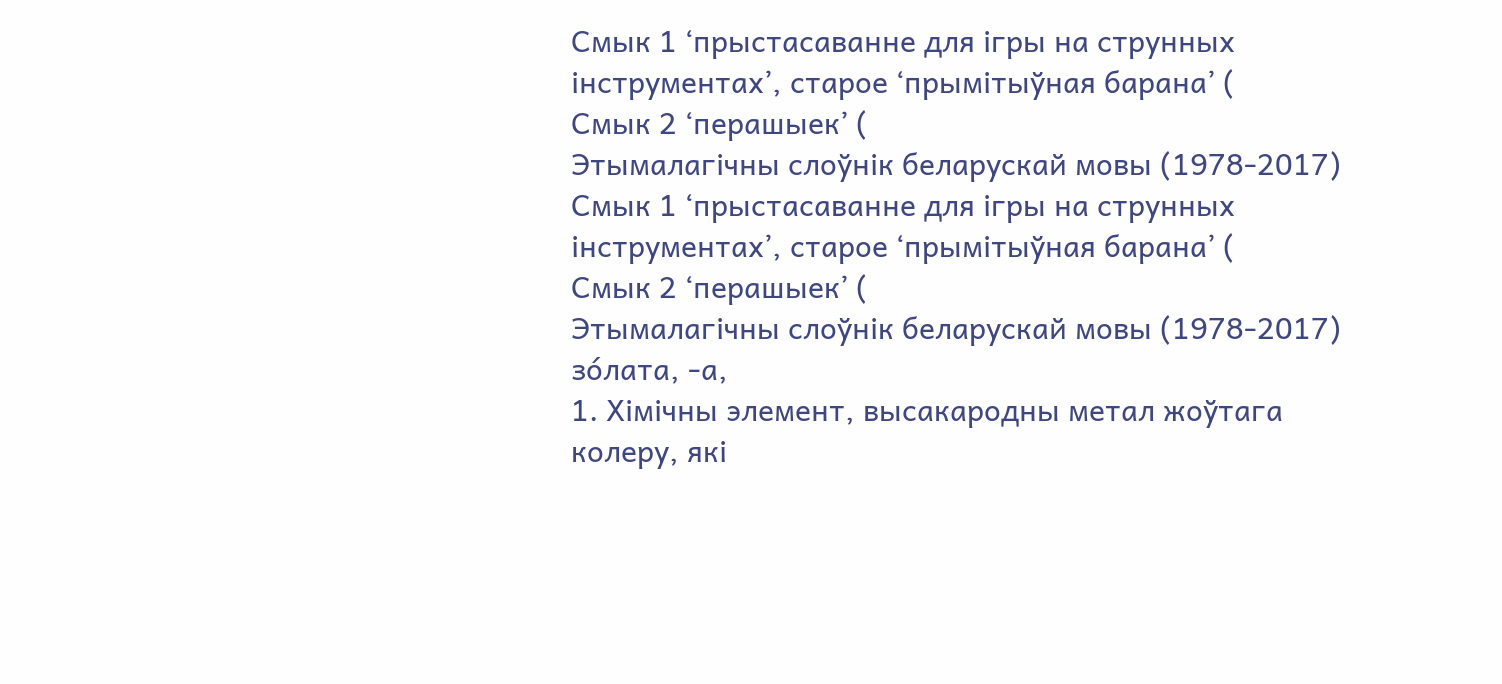Смык 1 ‘прыстасаванне для ігры на струнных інструментах’, старое ‘прымітыўная барана’ (
Смык 2 ‘перашыек’ (
Этымалагічны слоўнік беларускай мовы (1978-2017)
Смык 1 ‘прыстасаванне для ігры на струнных інструментах’, старое ‘прымітыўная барана’ (
Смык 2 ‘перашыек’ (
Этымалагічны слоўнік беларускай мовы (1978-2017)
зо́лата, ‑а,
1. Хімічны элемент, высакародны метал жоўтага колеру, які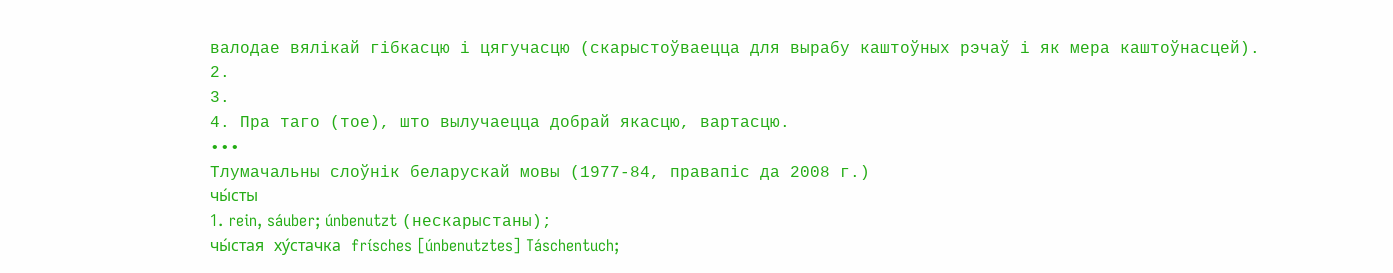валодае вялікай гібкасцю і цягучасцю (скарыстоўваецца для вырабу каштоўных рэчаў і як мера каштоўнасцей).
2.
3.
4. Пра таго (тое), што вылучаецца добрай якасцю, вартасцю.
•••
Тлумачальны слоўнік беларускай мовы (1977-84, правапіс да 2008 г.)
чы́сты
1. rein, sáuber; únbenutzt (нескарыстаны);
чы́стая ху́стачка frísches [únbenutztes] Táschentuch;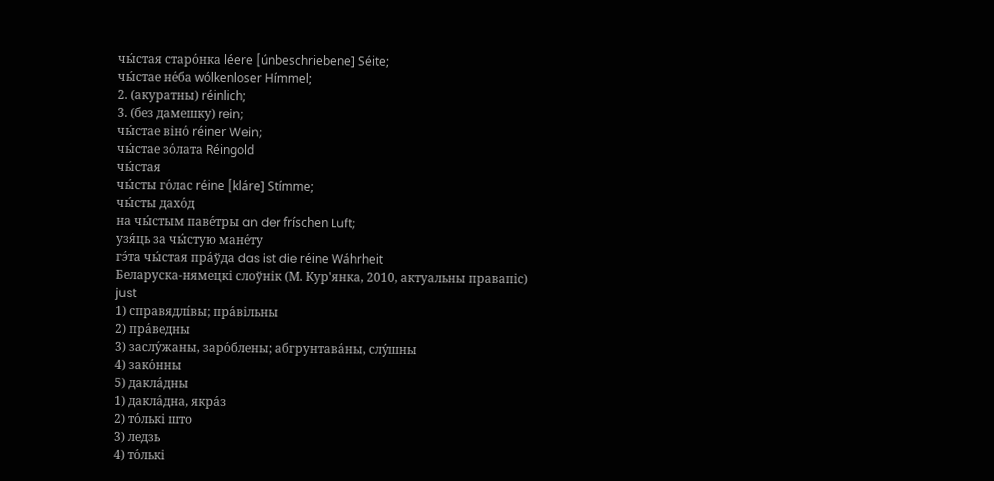чы́стая старо́нка léere [únbeschriebene] Séite;
чы́стае не́ба wólkenloser Hímmel;
2. (акуратны) réinlich;
3. (без дамешку) rein;
чы́стае віно́ réiner Wein;
чы́стае зо́лата Réingold
чы́стая
чы́сты го́лас réine [kláre] Stímme;
чы́сты дахо́д
на чы́стым паве́тры an der fríschen Luft;
узя́ць за чы́стую мане́ту
гэ́та чы́стая пра́ўда das ist die réine Wáhrheit
Беларуска-нямецкі слоўнік (М. Кур'янка, 2010, актуальны правапіс)
just
1) справядлі́вы; пра́вільны
2) пра́ведны
3) заслу́жаны, заро́блены; абгрунтава́ны, слу́шны
4) зако́нны
5) дакла́дны
1) дакла́дна, якра́з
2) то́лькі што
3) ледзь
4) то́лькі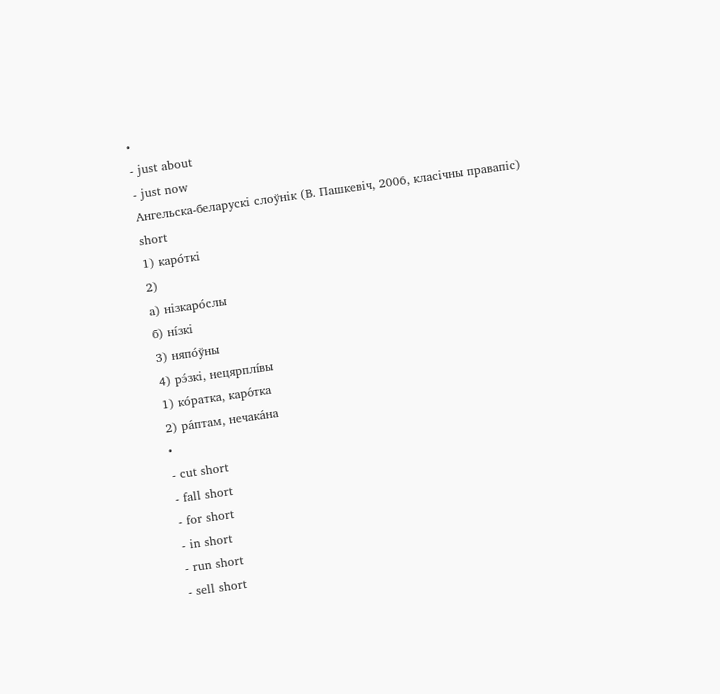•
- just about
- just now
Ангельска-беларускі слоўнік (В. Пашкевіч, 2006, класічны правапіс)
short
1) каро́ткі
2)
а) нізкаро́слы
б) ні́зкі
3) няпо́ўны
4) рэ́зкі, нецярплі́вы
1) ко́ратка, каро́тка
2) ра́птам, нечака́на
•
- cut short
- fall short
- for short
- in short
- run short
- sell short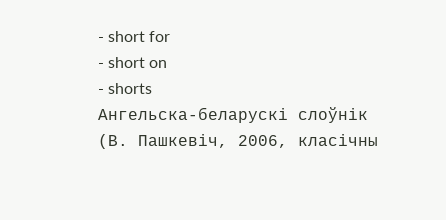- short for
- short on
- shorts
Ангельска-беларускі слоўнік (В. Пашкевіч, 2006, класічны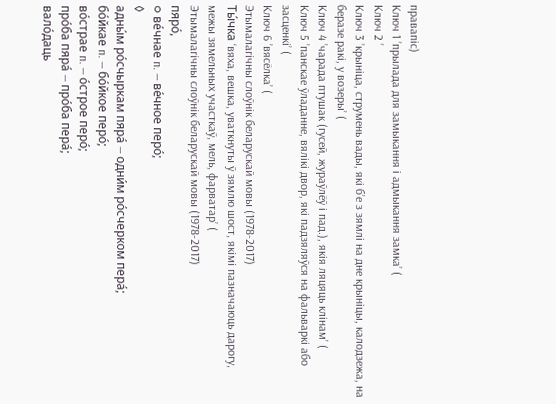правапіс)
Ключ 1 ’прылада для замыкання і адмыкання замка’ (
Ключ 2 ’
Ключ 3 ’крыніца, струмень вады, які б’е з зямлі на дне крыніцы, калодзежа, на беразе ракі, у возеры’ (
Ключ 4 ’чарада птушак (гусей, жураўлёў і пад.), якія ляцяць клінам’ (
Ключ 5 ’панскае ўладанне, вялікі двор, які падзяляўся на фальваркі або засценкі’ (
Ключ 6 ’вясёлка’ (
Этымалагічны слоўнік беларускай мовы (1978-2017)
Ты́чка ‘вяха, вешка, уваткнуты ў зямлю шост, якімі пазначаюць дарогу, межы зямельных участкаў, мель, фарватар’ (
Этымалагічны слоўнік беларускай мовы (1978-2017)
пяро́,
○ ве́чнае п. — ве́чное перо́;
◊
адны́м ро́счыркам пяра́ — одни́м ро́счерком пера́;
бо́йкае п. — бо́йкое перо́;
во́страе п. — о́строе перо́;
про́ба пяра́ — про́ба пера́;
вало́даць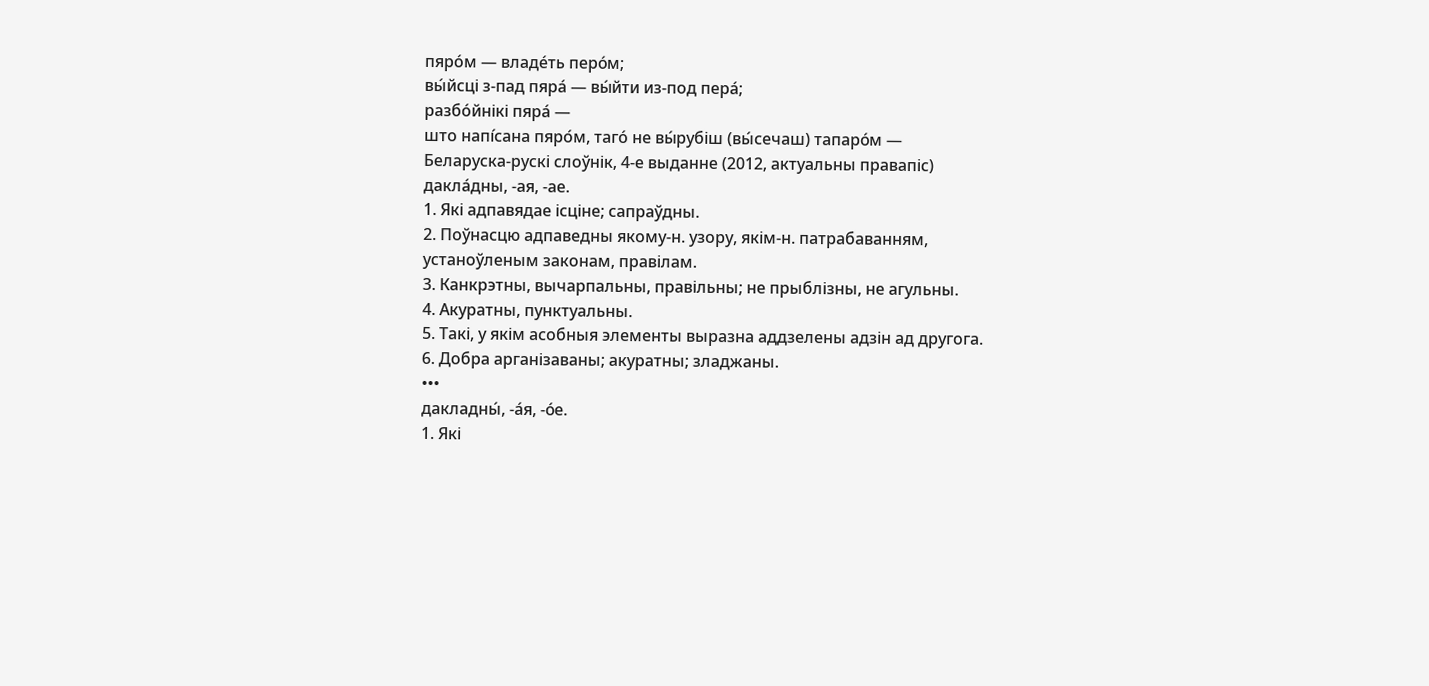пяро́м — владе́ть перо́м;
вы́йсці з-пад пяра́ — вы́йти из-под пера́;
разбо́йнікі пяра́ —
што напі́сана пяро́м, таго́ не вы́рубіш (вы́сечаш) тапаро́м —
Беларуска-рускі слоўнік, 4-е выданне (2012, актуальны правапіс)
дакла́дны, ‑ая, ‑ае.
1. Які адпавядае ісціне; сапраўдны.
2. Поўнасцю адпаведны якому‑н. узору, якім‑н. патрабаванням, устаноўленым законам, правілам.
3. Канкрэтны, вычарпальны, правільны; не прыблізны, не агульны.
4. Акуратны, пунктуальны.
5. Такі, у якім асобныя элементы выразна аддзелены адзін ад другога.
6. Добра арганізаваны; акуратны; зладжаны.
•••
дакладны́, ‑а́я, ‑о́е.
1. Які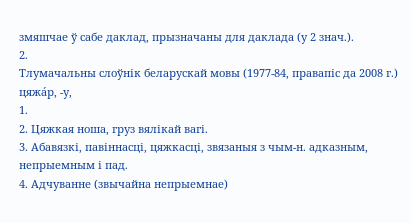змяшчае ў сабе даклад, прызначаны для даклада (у 2 знач.).
2.
Тлумачальны слоўнік беларускай мовы (1977-84, правапіс да 2008 г.)
цяжа́р, ‑у,
1.
2. Цяжкая ноша, груз вялікай вагі.
3. Абавязкі, павіннасці, цяжкасці, звязаныя з чым‑н. адказным, непрыемным і пад.
4. Адчуванне (звычайна непрыемнае)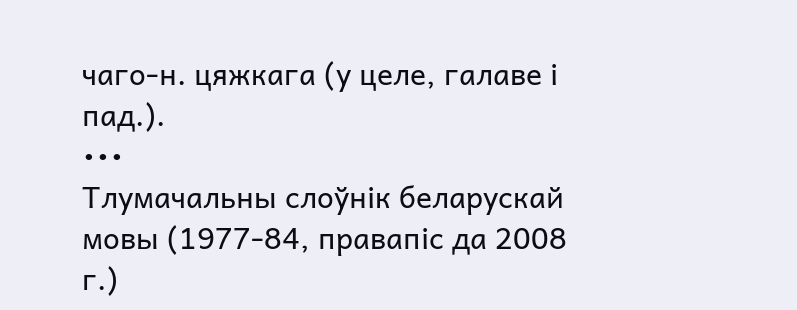чаго‑н. цяжкага (у целе, галаве і пад.).
•••
Тлумачальны слоўнік беларускай мовы (1977-84, правапіс да 2008 г.)